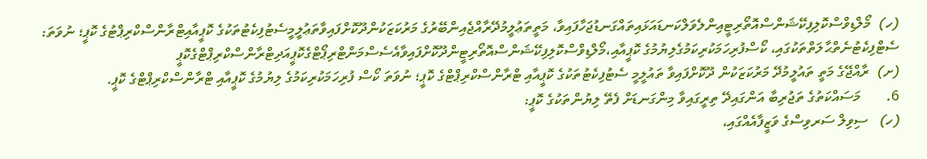(ހ)  މޯލްޑިވްސްކޮލިފިކޭޝަންސްއޮތޯރިޓީއިންލެވަލްކަނޑައަޅައިތައްގަނޑުޖަހާފައިވާ، މަތީތަޢުލީމުދޭރާއްޖެއިންބޭރުގެ މަރުކަޒަކުންދޫކޮށްފައިވާތަޢުލީމީސެޓުފިކެޓުތަކުގެ ކޮޕީއާއިޓްރާންސްކްރިޕްޓުގެ ކޮޕީ؛ ނުވަތަ: ސެޓްފިކެޓުނެތްޙާލަތްތަކުގައި، ކޯސްފުރިހަމަކުރިކަމުގެލިޔުމުގެ ކޮޕީއާއި،މޯލްޑިވްސްކޮލިފިކޭޝަންސްއޮތޯރިޓީންދޫކޮށްފައިވާއެސެސްމަންޓްރިޕޯޓްގެކޮޕީއަދިޓްރާންސްކްރިޕްޓްގެކޮޕީ
(ށ)  ރާއްޖޭގެ މަތީ ތައުލީމުދޭ މަރުކަޒަކުން ދޫކޮށްފައިވާ ތައުލީމީ ސެޓުފިކެޓުތަކުގެ ކޮޕީއާއި ޓްރާންސްކްރިޕްޓްގެ ކޮޕީ؛ ނުވަތަ ކޯސް ފުރިހަމަކުރިކަމުގެ ލިޔުމުގެ ކޮޕީއާއި ޓްރާންސްކްރިޕްޓްގެ ކޮޕީ.
6.       މަސައްކަތުގެ ތަޖުރިބާ އަންގައިދޭ ތިރީގައިވާ މިންގަނޑަށް ފެތޭ ލިޔުންތަކުގެ ކޮޕީ:
(ހ)   ސިވިލް ސަރވިސްގެ ވަޒީފާއެއްގައި،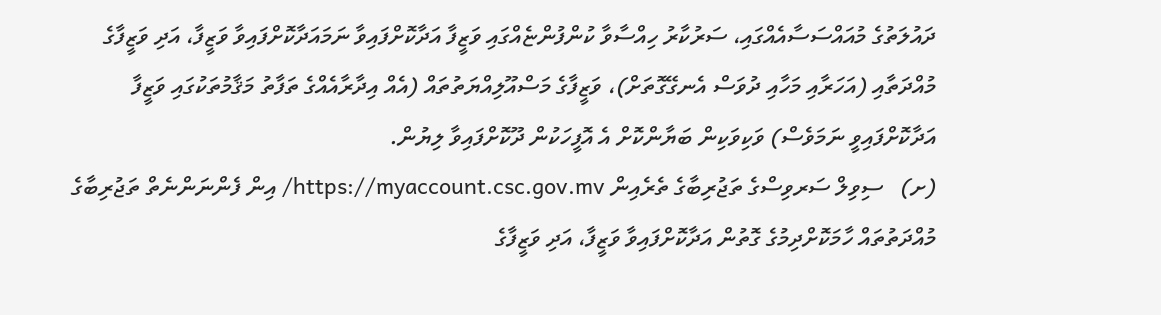ދައުލަތުގެ މުއައްސަސާއެއްގައި، ސަރުކާރު ހިއްސާވާ ކުންފުންޏެއްގައި ވަޒީފާ އަދާކޮށްފައިވާ ނަމައަދާކޮށްފައިވާ ވަޒީފާ، އަދި ވަޒީފާގެ މުއްދަތާއި (އަހަރާއި މަހާއި ދުވަސް އެނގޭގޮތަށް)، ވަޒީފާގެ މަސްއޫލިއްޔަތުތައް (އެއް އިދާރާއެއްގެ ތަފާތު މަޤާމުތަކުގައި ވަޒީފާ އަދާކޮށްފައިވީ ނަމަވެސް) ވަކިވަކިން ބަޔާންކޮށް އެ އޮފީހަކުން ދޫކޮށްފައިވާ ލިޔުން.
(ށ)   ސިވިލް ސަރވިސްގެ ތަޖުރިބާގެ ތެރެއިން https://myaccount.csc.gov.mv/ އިން ފެންނަންނެތް ތަޖުރިބާގެ މުއްދަތުތައް ހާމަކޮށްދިމުގެ ގޮތުން އަދާކޮށްފައިވާ ވަޒީފާ، އަދި ވަޒީފާގެ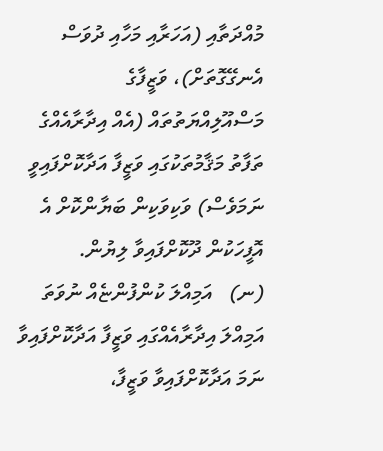މުއްދަތާއި (އަހަރާއި މަހާއި ދުވަސް އެނގޭގޮތަށް)، ވަޒީފާގެ މަސްއޫލިއްޔަތުތައް (އެއް އިދާރާއެއްގެ ތަފާތު މަޤާމުތަކުގައި ވަޒީފާ އަދާކޮށްފައިވީ ނަމަވެސް) ވަކިވަކިން ބަޔާންކޮށް އެ އޮފީހަކުން ދޫކޮށްފައިވާ ލިޔުން.
(ނ)   އަމިއްލަ ކުންފުންޏެއް ނުވަތަ އަމިއްލަ އިދާރާއެއްގައި ވަޒީފާ އަދާކޮށްފައިވާ ނަމަ އަދާކޮށްފައިވާ ވަޒީފާ،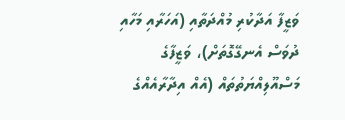ވަޒީފާ އަދާކުރި މުއްދަތާއި (އަހަރާއި މަހާއި ދުވަސް އެނގޭގޮތަށް)، ވަޒީފާގެ މަސްއޫލިއްޔަތުތައް (އެއް އިދާރާއެއްގެ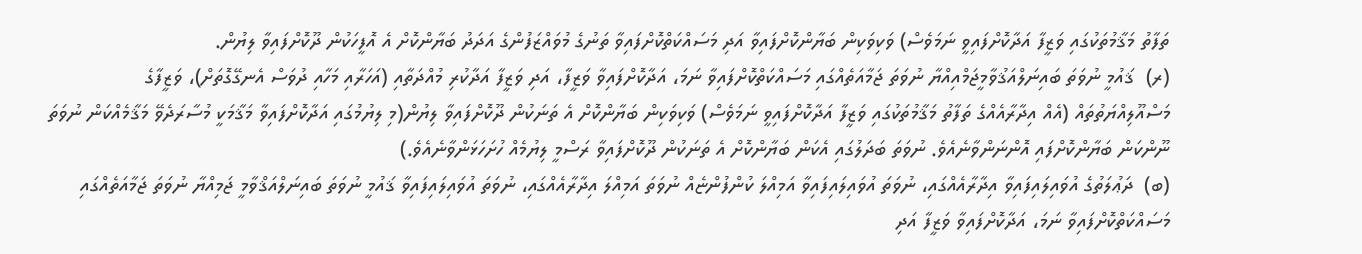ތަފާތު މަޤާމުތަކުގައި ވަޒީފާ އަދާކޮށްފައިވީ ނަމަވެސް) ވަކިވަކިން ބަޔާންކޮށްފައިވާ އަދި މަސައްކަތްކޮށްފައިވާ ތަނުގެ މުވައްޒަފުންގެ އަދަދު ބަޔާންކޮށް އެ އޮފީހަކުން ދޫކޮށްފައިވާ ލިޔުން.
(ރ)  ޤައުމީ ނުވަތަ ބައިނަލްއަޤުވާމީޖަމްއިއްޔާ ނުވަތަ ޖަމާއަތެއްގައި މަސައްކަތްކޮށްފައިވާ ނަމަ، އަދާކޮށްފައިވާ ވަޒީފާ، އަދި ވަޒީފާ އަދާކުރި މުއްދަތާއި (އަހަރާއި މަހާއި ދުވަސް އެނގޭގޮތަށް)، ވަޒީފާގެ މަސްއޫލިއްޔަތުތައް (އެއް އިދާރާއެއްގެ ތަފާތު މަޤާމުތަކުގައި ވަޒީފާ އަދާކޮށްފައިވީ ނަމަވެސް) ވަކިވަކިން ބަޔާންކޮށް އެ ތަނަކުން ދޫކޮށްފައިވާ ލިޔުން(މި ލިޔުމުގައި އަދާކޮށްފައިވާ މަޤާމަކީ މުސާރަދެވޭ މަޤާމެއްކަން ނުވަތަ ނޫންކަން ބަޔާންކޮށްފައި އޮންނަންވާނެއެވެ. ނުވަތަ ބަދަލުގައި އެކަން ބަޔާންކޮށް އެ ތަނަކުން ދޫކޮށްފައިވާ ރަސްމީ ލިޔުމެއް ހުށަހަޅަންވާނެއެވެ.)
(ބ)  ދަޢުލަތުގެ އުވައިލައިފައިވާ އިދާރާއެއްގައި، ނުވަތަ އުވައިލައިފައިވާ އަމިއްލަ ކުންފުންޏެއް ނުވަތަ އަމިއްލަ އިދާރާއެއްގައި، ނުވަތަ އުވައިލައިފައިވާ ޤައުމީ ނުވަތަ ބައިނަލްއަޤްވާމީ ޖަމިއްޔާ ނުވަތަ ޖަމާއަތެއްގައި މަސައްކަތްކޮށްފައިވާ ނަމަ، އަދާކޮށްފައިވާ ވަޒީފާ އަދި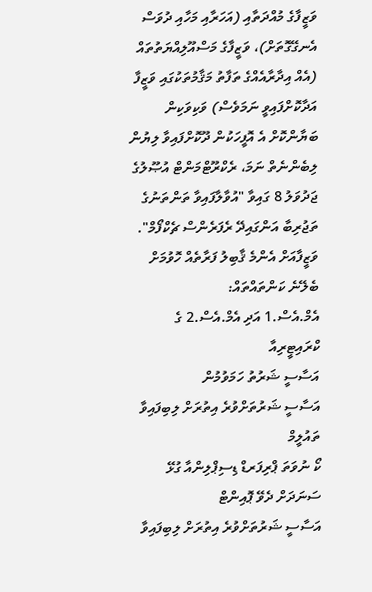ވަޒީފާގެ މުއްދަތާއި (އަހަރާއި މަހާއި ދުވަސް އެނގޭގޮތަށް)، ވަޒީފާގެ މަސްއޫލިއްޔަތުތައް (އެއް އިދާރާއެއްގެ ތަފާތު މަޤާމުތަކުގައި ވަޒީފާ އަދާކޮށްފައިވީ ނަމަވެސް) ވަކިވަކިން ބަޔާންކޮށް އެ އޮފީހަކުން ދޫކޮށްފައިވާ ލިޔުން ލިބެންނެތް ނަމަ، ރެކްރޫޓްމަންޓް އުޞޫލުގެ ޖަދުވަލު 8 ގައިވާ "އުވާލާފައިވާ ތަންތަނުގެ ތަޖުރިބާ އަންގައިދޭ ރެފަރެންސް ޗެކްފޯމް".
ވަޒީފާއަށް އެންމެ ޤާބިލު ފަރާތެއް ހޮވުމަށް ބެލޭނެ ކަންތައްތައް:
އެމް.އެސް.1 އަދި އެމް.އެސް.2 ގެ ކްރައިޓީރިއާ
އަސާސީ ޝަރުތު ހަމަވުމުން
އަސާސީ ޝަރުތަށްވުރެ އިތުރަށް ލިބިފައިވާ ތައުލީމް
ކޯ ނުވަތަ ޕްރިފަރޑް ޑިސިޕްލިންއާ ގުޅޭ ސަނަދަށް ދެވޭ ޕޮއިންޓް
އަސާސީ ޝަރުތަށްވުރެ އިތުރަށް ލިބިފައިވާ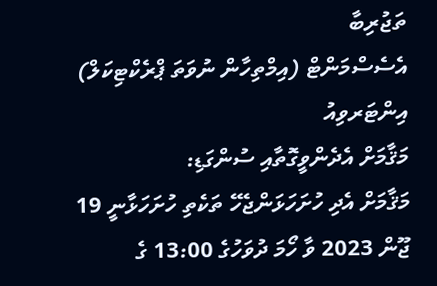ތަޖުރިބާ
އެސެސްމަންޓް (އިމްތިހާން ނުވަތަ ޕްރެކްޓިކަލް)
އިންޓަރވިއު
މަޤާމަށް އެދެންވީގޮތާއި ސުންގަޑި:
މަޤާމަށް އެދި ހުށަހަޅަންޖެހޭ ތަކެތި ހުށަހަޅާނީ 19 ޖޫން 2023 ވާ ހޯމަ ދުވަހުގެ 13:00 ގެ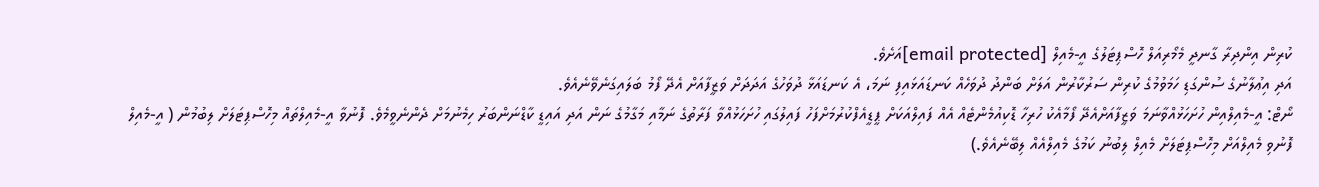ކުރިން އިންދިރާ ގާނދީ މެމޯރިއަލް ހޮސްޕިޓަލުގެ އީ-މެއިލް [email protected]އަށެވެ.
އަދި އިޢުލާނުގެ ސުންގަޑި ހަމަވުމުގެ ކުރިން ސަރުކާރުން އަލަށް ބަންދު ދުވަހެއް ކަނޑައަޅައިފި ނަމަ، އެ ކަނޑައަޅާ ދުވަހުގެ އަދަދަށް ވަޒީފާއަށް އެދޭ ފޯމު ބަލައިގަނެވޭނެއެވެ.
ނޯޓް: އީ-މެއިލްއިން ހުށަހަޅުއްވާނަމަ ވަޒީފާއަށްއެދޭ ފޯމާއެކު ހުރިހާ ޑޮކިއުމެންޓެއް އެއް ފައިލްއަކަށް ޕީޑީއެފްކުރުމަށްފަހު ފައިލުގައި ހުށަހަޅުއްވާ ފަރާތުގެ ނަމާއި މަގާމުގެ ނަން އަދި އައިޑީ ކާޑްނަންބަރު ހިމެނުމަށް ދެންނެވީމެވެ. ފޮނުވާ އީ-މެއިލްތައް މިހޮސްޕިޓަލަށް ލިބުމުން ( އީ-މެއިލް ފޮނުވި މެއިލްއަށް މިހޮސްޕިޓަލަށް މެއިލް ލިބުނު ކަމުގެ މެއިލްއެއް ލިބޭނެއެވެ.)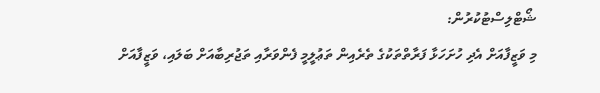ޝޯޓްލިސްޓުކުރުން:
މި ވަޒީފާއަށް އެދި ހުށަހަޅާ ފަރާތްތަކުގެ ތެރެއިން ތަޢުލީމީ ފެންވަރާއި ތަޖުރިބާއަށް ބަލައި، ވަޒީފާއަށް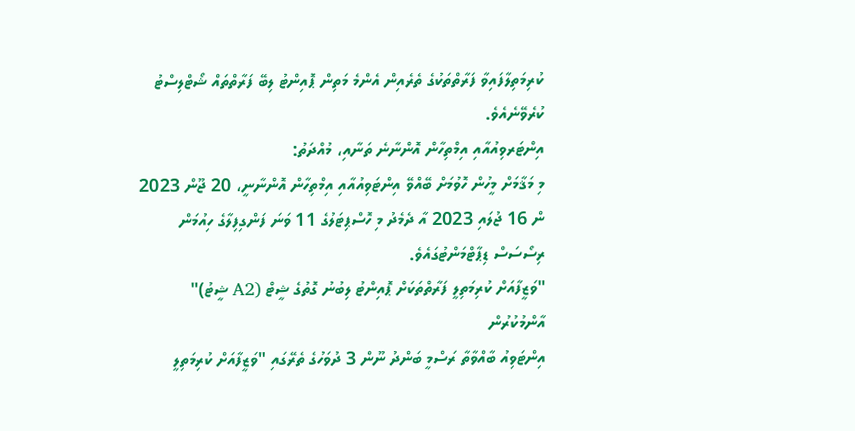ކުރިމަތިލާފައިވާ ފަރާތްތަކުގެ ތެރެއިން އެންމެ މަތިން ޕޮއިންޓު ލިބޭ ފަރާތްތައް ޝޯޓްލިސްޓު ކުރެވޭނެއެވެ.
އިންޓަރވިއުއާއި އިމްތިހާން އޮންނާނެ ތަނާއި، މުއްދަތު:
މި މަޤާމަށް މީހުން ހޮވުމަށް ބޭއްވޭ އިންޓަވިއުއާއި އިމްތިހާން އޮންނާނީ، 20 ޖޫން 2023 ން 16 ޖުލައި 2023 އާ ދެމެދު މި ހޮސްޕިޓަލުގެ 11 ވަނަ ފަންގިފިލާގެ ހިއުމަން ރިސޯސަސް ޑިޕާޓްމަންޓުގައެވެ.
"ވަޒީފާއަށް ކުރިމަތިލީ ފަރާތްތަކަށް ޕޮއިންޓު ލިބުނު ގޮތުގެ ޝީޓް (A2 ޝީޓު)" އާންމުކުރުން
އިންޓަވިއު ބާއްވާތާ ރަސްމީ ބަންދު ނޫން 3 ދުވަހުގެ ތެރޭގައި "ވަޒީފާއަށް ކުރިމަތިލީ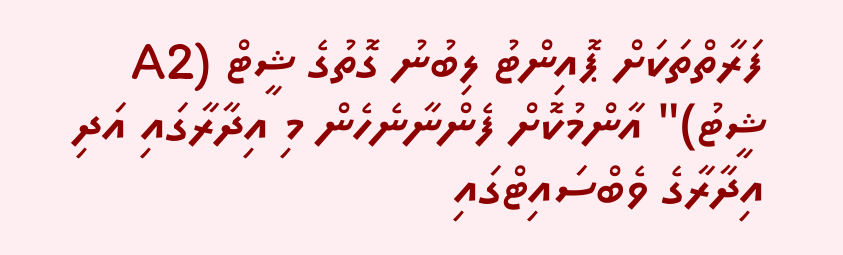ފަރާތްތަކަށް ޕޮއިންޓު ލިބުނު ގޮތުގެ ޝީޓް (A2 ޝީޓު)" އާންމުކޮށް ފެންނާނެހެން މި އިދާރާގައި އަދި އިދާރާގެ ވެބްސައިޓްގައި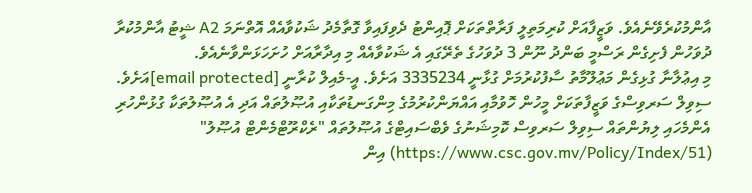އާންމުކުރެވޭނެއެވެ. ވަޒީފާއަށް ކުރިމަތިލީ ފަރާތްތަކަށް ޕޮއިންޓު ދެވިފައިވާ ގޮތާމެދު ޝަކުވާއެއް އޮތްނަމަ A2 ޝީޓު އާންމުކުރާ ދުވަހުން ފެށިގެން ރަސްމީ ބަންދު ނޫން 3 ދުވަހުގެ ތެރޭގައި އެ ޝަކުވާއެއް މި އިދާރާއަށް ހުށަހަޅަންވާނެއެވެ.
މި އިޢުލާނާ ގުޅިގެން މަޢުލޫމާތު ސާފުކުރުމަށް ގުޅާނީ 3335234 އަށެވެ. އީ-މެއިލް ކުރާނީ [email protected]އަށެވެ.
ސިވިލް ސަރވިސްގެ ވަޒީފާތަކަށް މީހުން ހޮވުމާއި އައްޔަންކުރުމުގެ މިންގަނޑުތަކާއި އުޞޫލުތައް އަދި އެ އުޞޫލުތަކާ ގުޅުންހުރި އެންމެހައި ލިޔުންތައް ސިވިލް ސަރވިސް ކޮމިޝަނުގެ ވެބްސައިޓްގެ އުޞޫލުތައް "ރެކްރޫޓްމެންޓް އުޞޫލު" (https://www.csc.gov.mv/Policy/Index/51) އިން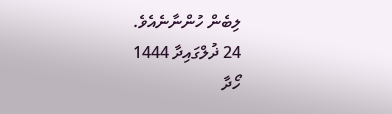ލިބެން ހުންނާނެއެވެ.
24 ޛުލްގައިދާ 1444
ހޯދާ